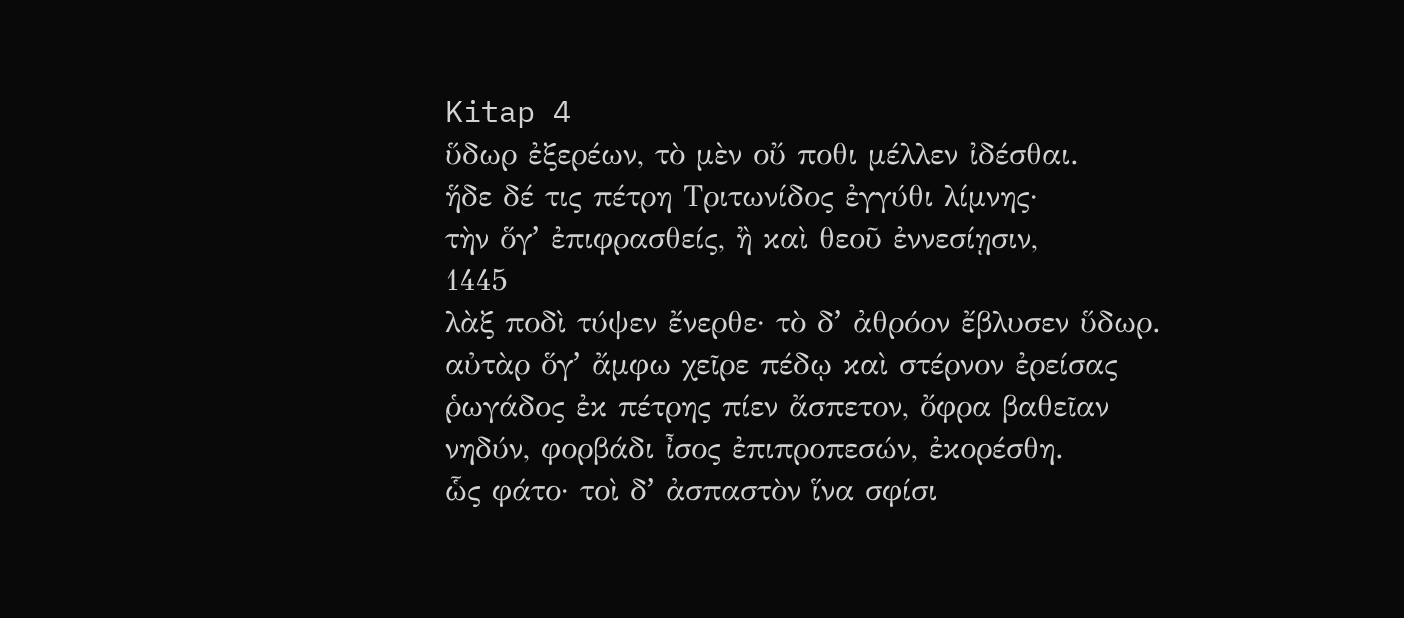Kitap 4
ὕδωρ ἐξερέων, τὸ μὲν οὔ ποθι μέλλεν ἰδέσθαι.
ἥδε δέ τις πέτρη Τριτωνίδος ἐγγύθι λίμνης·
τὴν ὅγʼ ἐπιφρασθείς, ἢ καὶ θεοῦ ἐννεσίῃσιν,
1445
λὰξ ποδὶ τύψεν ἔνερθε· τὸ δʼ ἀθρόον ἔβλυσεν ὕδωρ.
αὐτὰρ ὅγʼ ἄμφω χεῖρε πέδῳ καὶ στέρνον ἐρείσας
ῥωγάδος ἐκ πέτρης πίεν ἄσπετον, ὄφρα βαθεῖαν
νηδύν, φορβάδι ἶσος ἐπιπροπεσών, ἐκορέσθη.
ὧς φάτο· τοὶ δʼ ἀσπαστὸν ἵνα σφίσι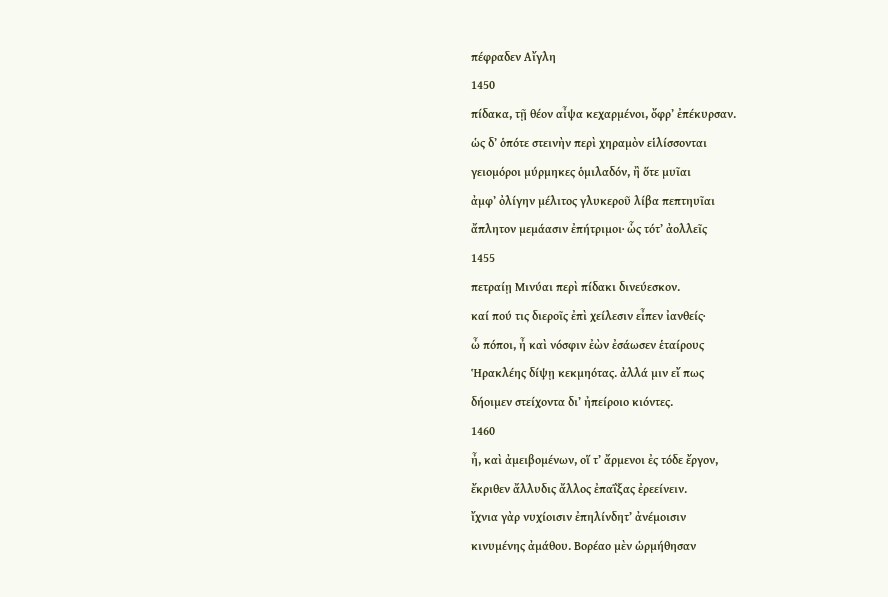πέφραδεν Αἴγλη
1450
πίδακα, τῇ θέον αἶψα κεχαρμένοι, ὄφρʼ ἐπέκυρσαν.
ὡς δʼ ὁπότε στεινὴν περὶ χηραμὸν εἱλίσσονται
γειομόροι μύρμηκες ὁμιλαδόν, ἢ ὅτε μυῖαι
ἀμφʼ ὀλίγην μέλιτος γλυκεροῦ λίβα πεπτηυῖαι
ἄπλητον μεμάασιν ἐπήτριμοι· ὧς τότʼ ἀολλεῖς
1455
πετραίῃ Μινύαι περὶ πίδακι δινεύεσκον.
καί πού τις διεροῖς ἐπὶ χείλεσιν εἶπεν ἰανθείς·
ὦ πόποι, ἦ καὶ νόσφιν ἐὼν ἐσάωσεν ἑταίρους
Ἡρακλέης δίψῃ κεκμηότας. ἀλλά μιν εἴ πως
δήοιμεν στείχοντα διʼ ἠπείροιο κιόντες.
1460
ἦ, καὶ ἀμειβομένων, οἵ τʼ ἄρμενοι ἐς τόδε ἔργον,
ἔκριθεν ἄλλυδις ἄλλος ἐπαΐξας ἐρεείνειν.
ἴχνια γὰρ νυχίοισιν ἐπηλίνδητʼ ἀνέμοισιν
κινυμένης ἀμάθου. Βορέαο μὲν ὡρμήθησαν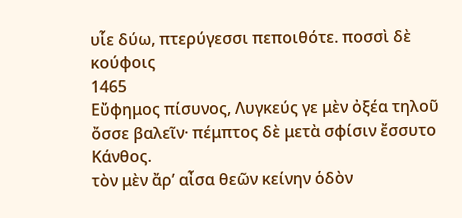υἷε δύω, πτερύγεσσι πεποιθότε. ποσσὶ δὲ κούφοις
1465
Εὔφημος πίσυνος, Λυγκεύς γε μὲν ὀξέα τηλοῦ
ὄσσε βαλεῖν· πέμπτος δὲ μετὰ σφίσιν ἔσσυτο Κάνθος.
τὸν μὲν ἄρʼ αἶσα θεῶν κείνην ὁδὸν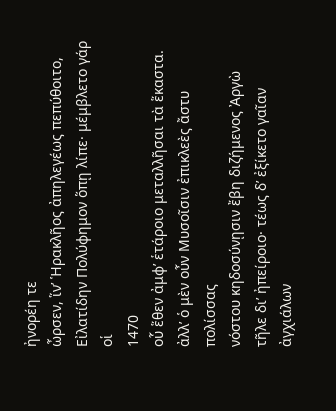ἠνορέη τε
ὦρσεν, ἵνʼ Ἡρακλῆος ἀπηλεγέως πεπύθοιτο,
Εἰλατίδην Πολύφημον ὅπῃ λίπε· μέμβλετο γάρ οἱ
1470
οὗ ἕθεν ἀμφʼ ἑτάροιο μεταλλῆσαι τὰ ἕκαστα.
ἀλλʼ ὁ μὲν οὖν Μυσοῖσιν ἐπικλεὲς ἄστυ πολίσσας
νόστου κηδοσύνῃσιν ἔβη διζήμενος Ἀργὼ
τῆλε διʼ ἠπείροιο· τέως δʼ ἐξίκετο γαῖαν
ἀγχιάλων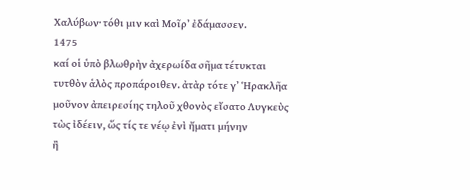Χαλύβων· τόθι μιν καὶ Μοῖρʼ ἐδάμασσεν.
1475
καί οἱ ὑπὸ βλωθρὴν ἀχερωίδα σῆμα τέτυκται
τυτθὸν ἁλὸς προπάροιθεν. ἀτὰρ τότε γʼ Ἡρακλῆα
μοῦνον ἀπειρεσίης τηλοῦ χθονὸς εἴσατο Λυγκεὺς
τὼς ἰδέειν, ὥς τίς τε νέῳ ἐνὶ ἤματι μήνην
ἢ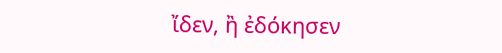ἴδεν, ἢ ἐδόκησεν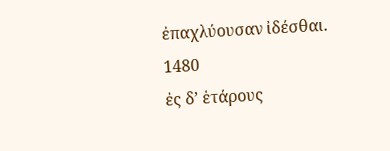ἐπαχλύουσαν ἰδέσθαι.
1480
ἐς δʼ ἑτάρους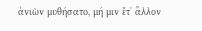ἀνιὼν μυθήσατο, μή μιν ἔτʼ ἄλλον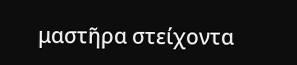μαστῆρα στείχοντα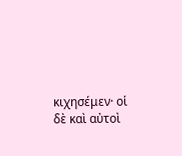κιχησέμεν· οἱ δὲ καὶ αὐτοὶ